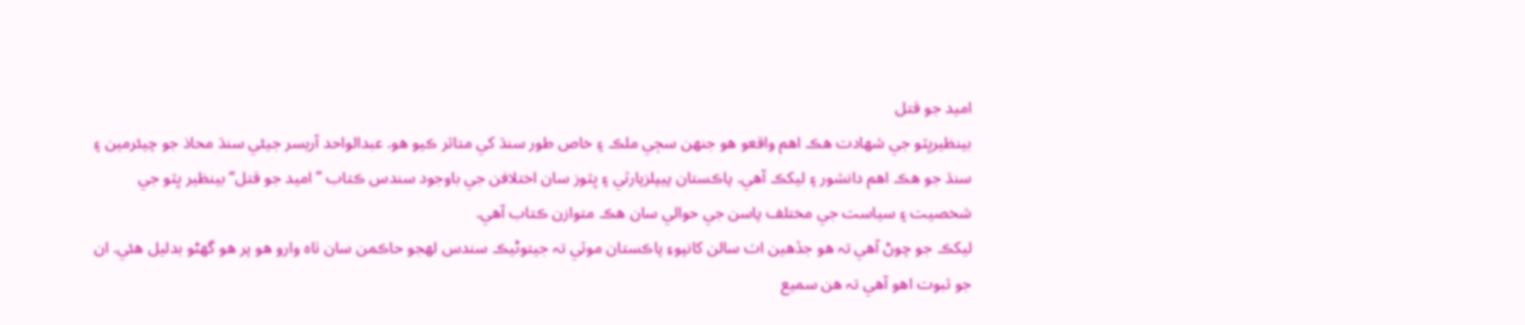اميد جو قتل
بينظيرڀٽو جي شھادت هڪ اهم واقعو هو جنھن سڄي ملڪ ۽ خاص طور سنڌ کي متاثر ڪيو هو. عبدالواحد آريسر جيئي سنڌ محاذ جو چيئرمين ۽ سنڌ جو هڪ اهم دانشور ۽ ليکڪ آهي. پاڪستان پيپلزپارٽي ۽ ڀٽوز سان اختلافن جي باوجود سندس ڪتاب ”اميد جو قتل“ بينظير ڀٽو جي شخصيت ۽ سياست جي مختلف پاسن جي حوالي سان هڪ متوازن ڪتاب آهي.
ليکڪ جو چوڻ آهي تہ هو جڏهين اٺ سالن کانپوءِ پاڪستان موٽي تہ جيتوڻيڪ سندس لھجو حاڪمن سان ٺاه وارو هو پر هو گهڻو بدليل هئي. ان جو ثبوت اهو آهي تہ هن سميع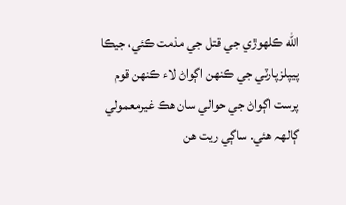الله ڪلھوڙي جي قتل جي مذمت ڪئي، جيڪا پيپلزپارٽي جي ڪنھن اڳواڻ لاء ڪنھن قوم پرست اڳواڻ جي حوالي سان هڪ غيرمعمولي ڳالھہ هئي. ساڳي ريت هن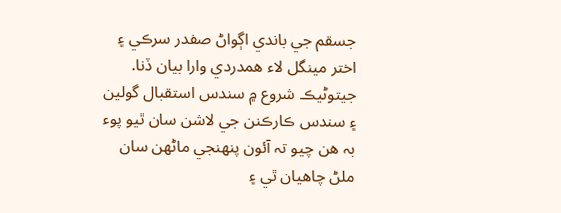جسقم جي باندي اڳواڻ صفدر سرڪي ۽ اختر مينگل لاء همدردي وارا بيان ڏنا. جيتوڻيڪ شروع ۾ سندس استقبال گولين ۽ سندس ڪارڪنن جي لاشن سان ٿيو پوء بہ هن چيو تہ آئون پنھنجي ماڻھن سان ملڻ چاهيان ٿي ۽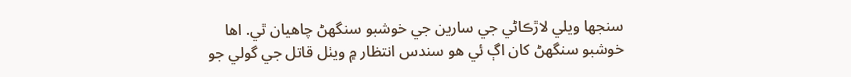سنجها ويلي لاڙڪاڻي جي سارين جي خوشبو سنگهڻ چاهيان ٿي. اها خوشبو سنگهڻ کان اڳ ئي هو سندس انتظار ۾ ويٺل قاتل جي گولي جو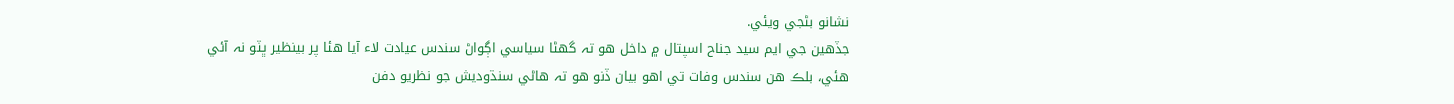نشانو بڻجي ويئي.
جڏهين جي ايم سيد جناح اسپتال ۾ داخل هو تہ گهڻا سياسي اڳواڻ سندس عيادت لاء آيا هئا پر بينظير ڀٽو نہ آئي هئي، بلڪ هن سندس وفات تي اهو بيان ڏنو هو تہ هاڻي سنڌوديش جو نظريو دفن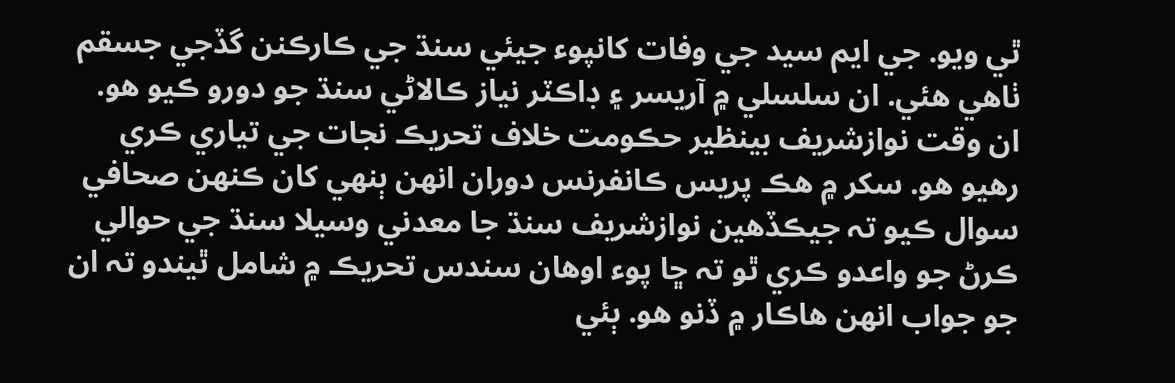ٿي ويو. جي ايم سيد جي وفات کانپوء جيئي سنڌ جي ڪارڪنن گڏجي جسقم ٺاهي هئي. ان سلسلي ۾ آريسر ۽ ڊاڪٽر نياز ڪالاڻي سنڌ جو دورو ڪيو هو. ان وقت نوازشريف بينظير حڪومت خلاف تحريڪ نجات جي تياري ڪري رهيو هو. سکر ۾ هڪ پريس ڪانفرنس دوران انھن ٻنھي کان ڪنھن صحافي سوال ڪيو تہ جيڪڏهين نوازشريف سنڌ جا معدني وسيلا سنڌ جي حوالي ڪرڻ جو واعدو ڪري ٿو تہ ڇا پوء اوهان سندس تحريڪ ۾ شامل ٿيندو تہ ان جو جواب انھن هاڪار ۾ ڏنو هو. ٻئي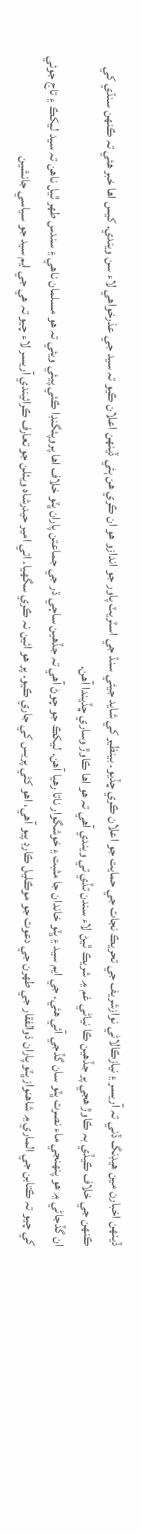ڏينھن اخبارن مين هيڊنگ ڏني تہ آريسر ۽ نيازڪالاڻي نوازشريف جي تحريڪ نجات جي حمايت جو اعلان ڪري ڇڏيو. بينظير کي شايد جيئي سنڌ جي اسٽريٽ پاور جو اندازو هو ان ڪري هن ٻئي ڏينھن اعلان ڪيو تہ سيد جي عذرخواهي لاء سن ويندي. کيس اها خبر هئي تہ ڪنھن سنڌي کي ڪنھن جي خلاف ڪيڏي بہ ڪاوڙ هجي پر جڏهين ڪا نياڻي غم ۾ شريڪ ٿيڻ لاء سندن تڏي تي ويندي آهي تہ هو اها ڪاوڙ وساري ڇڏيندا آهن.
ان گڏجاڻي ۾ هو پنھنجي ماء نصرت ڀٽو سان گڏجي آئي هئي. جي ايم سيد ۽ ڀٽو خاندان جا مثبت ۽ خوشگوار ناتا رهيا آهن. ليکڪ جو چوڻ آهي تہ جڏهين ساڄي ڌر جي جماعتن پاران ڀٽو خلاف اها پروپئگنڊا ڪئي پيئي ويئي تہ هو مسلمان ناهي ۽ سندس طھر ٿيل ناهن تہ سيد ليکڪ ۽ تاج جوئي کي چيو تہ ڪتابن جي الماري ۾ شاهنواز ڀٽو پاران ذوالفقار جي طھرن جي دعوت جو موڪليل ڪارڊ پيو آهي، اهو کڻي پريس کي جاري ڪيو. پر هو ائين نہ ڪري سگهيا. اتي امير حيدرشاه ويٺلن جو تعارف ڪرائيندي آريسر لاء چيو تہ هي جي ايم سيد جو سياسي جانشين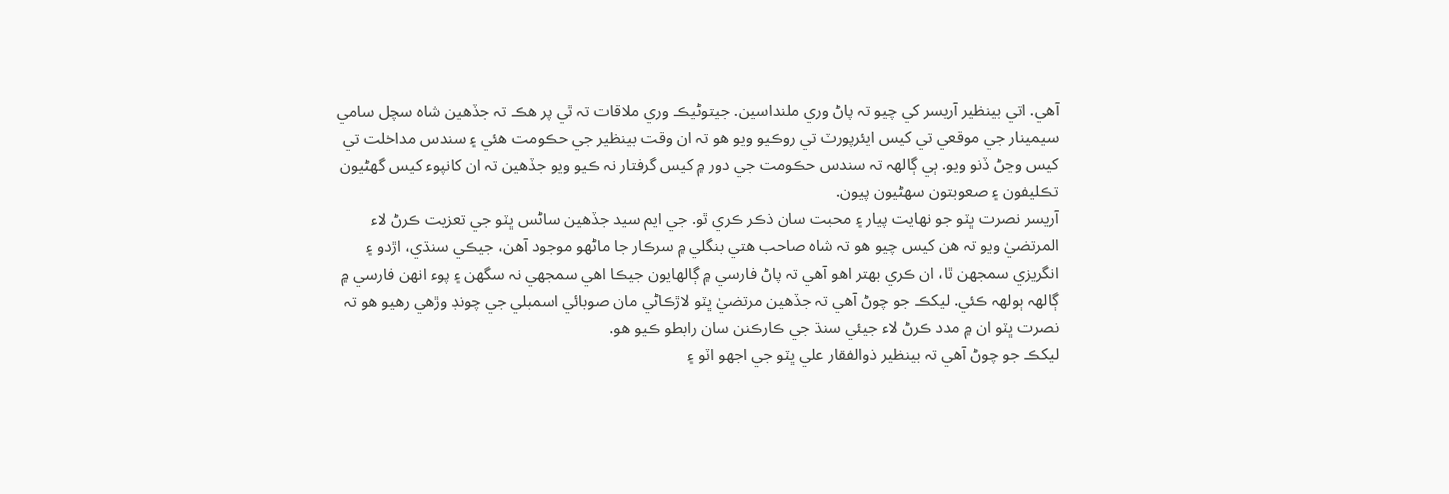آهي. اتي بينظير آريسر کي چيو تہ پاڻ وري ملنداسين. جيتوڻيڪ وري ملاقات تہ ٿي پر هڪ تہ جڏهين شاه سچل سامي سيمينار جي موقعي تي کيس ايئرپورٽ تي روڪيو ويو هو تہ ان وقت بينظير جي حڪومت هئي ۽ سندس مداخلت تي کيس وڃڻ ڏنو ويو. ٻي ڳالھہ تہ سندس حڪومت جي دور ۾ کيس گرفتار نہ ڪيو ويو جڏهين تہ ان کانپوء کيس گهڻيون تڪليفون ۽ صعوبتون سھڻيون پيون.
آريسر نصرت ڀٽو جو نھايت پيار ۽ محبت سان ذڪر ڪري ٿو. جي ايم سيد جڏهين ساڻس ڀٽو جي تعزيت ڪرڻ لاء المرتضيٰ ويو تہ هن کيس چيو هو تہ شاه صاحب هتي بنگلي ۾ سرڪار جا ماڻھو موجود آهن، جيڪي سنڌي، اڙدو ۽ انگريزي سمجهن ٿا، ان ڪري بھتر اهو آهي تہ پاڻ فارسي ۾ ڳالھايون جيڪا اهي سمجهي نہ سگهن ۽ پوء انھن فارسي ۾ ڳالھہ ٻولھہ ڪئي. ليکڪ جو چوڻ آهي تہ جڏهين مرتضيٰ ڀٽو لاڙڪاڻي مان صوبائي اسمبلي جي چونڊ وڙهي رهيو هو تہ نصرت ڀٽو ان ۾ مدد ڪرڻ لاء جيئي سنڌ جي ڪارڪنن سان رابطو ڪيو هو.
ليکڪ جو چوڻ آهي تہ بينظير ذوالفقار علي ڀٽو جي اجهو اٽو ۽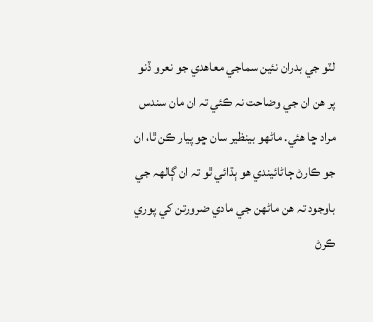لٽو جي بدران نئين سماجي معاهدي جو نعرو ڏنو پر هن ان جي وضاحت نہ ڪئي تہ ان مان سندس مراد ڇا هئي. ماڻھو بينظير سان ڇو پيار ڪن ٿا، ان جو ڪارڻ ڄاڻائيندي هو ٻڌائي ٿو تہ ان ڳالھہ جي باوجود تہ هن ماڻھن جي مادي ضرورتن کي پوري ڪرڻ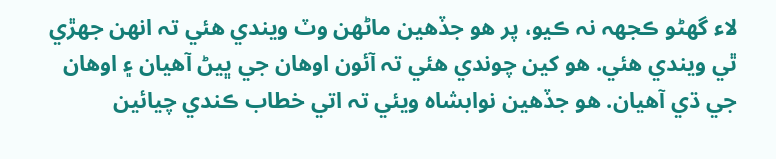لاء گهڻو ڪجهہ نہ ڪيو، پر هو جڏهين ماڻھن وٽ ويندي هئي تہ انھن جهڙي ٿي ويندي هئي. هو کين چوندي هئي تہ آئون اوهان جي ڀيڻ آهيان ۽ اوهان جي ڌي آهيان. هو جڏهين نوابشاه ويئي تہ اتي خطاب ڪندي چيائين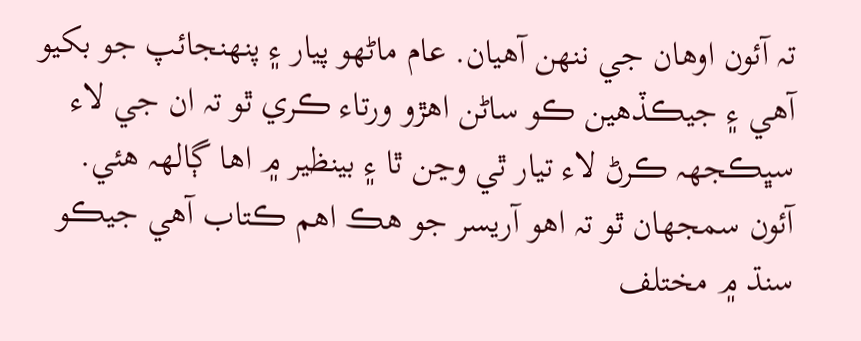تہ آئون اوهان جي ننھن آهيان. عام ماڻھو پيار ۽ پنھنجائپ جو بکيو آهي ۽ جيڪڏهين ڪو ساڻن اهڙو ورتاء ڪري ٿو تہ ان جي لاء سڀڪجهہ ڪرڻ لاء تيار ٿي وڃن ٿا ۽ بينظير ۾ اها ڳالھہ هئي.
آئون سمجهان ٿو تہ اهو آريسر جو هڪ اهم ڪتاب آهي جيڪو سنڌ ۾ مختلف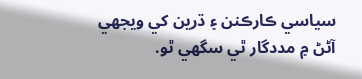سياسي ڪارڪنن ۽ ڌرين کي ويجهي آڻڻ ۾ مددگار ٿي سگهي ٿو.